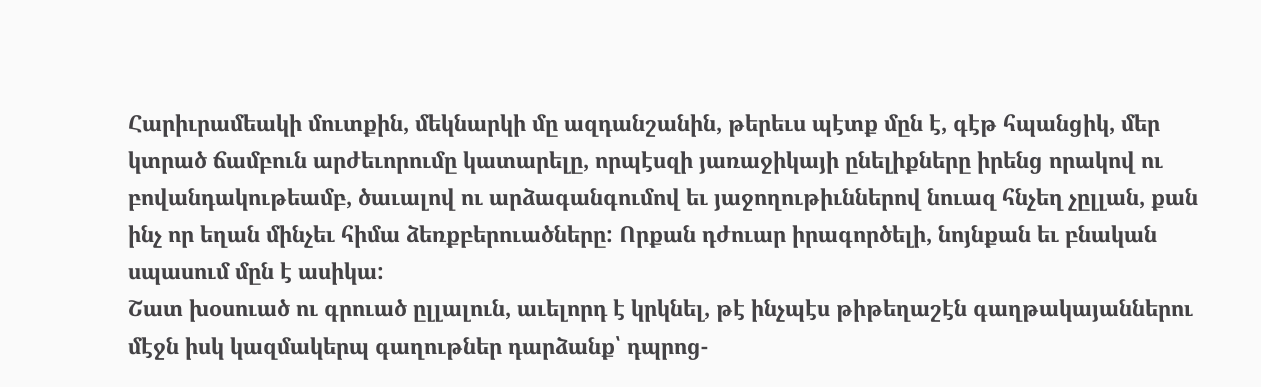Հարիւրամեակի մուտքին, մեկնարկի մը ազդանշանին, թերեւս պէտք մըն է, գէթ հպանցիկ, մեր կտրած ճամբուն արժեւորումը կատարելը, որպէսզի յառաջիկայի ընելիքները իրենց որակով ու բովանդակութեամբ, ծաւալով ու արձագանգումով եւ յաջողութիւններով նուազ հնչեղ չըլլան, քան ինչ որ եղան մինչեւ հիմա ձեռքբերուածները: Որքան դժուար իրագործելի, նոյնքան եւ բնական սպասում մըն է ասիկա:
Շատ խօսուած ու գրուած ըլլալուն, աւելորդ է կրկնել, թէ ինչպէս թիթեղաշէն գաղթակայաններու մէջն իսկ կազմակերպ գաղութներ դարձանք՝ դպրոց-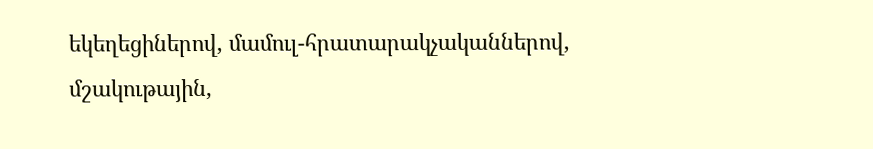եկեղեցիներով, մամուլ-հրատարակչականներով, մշակութային,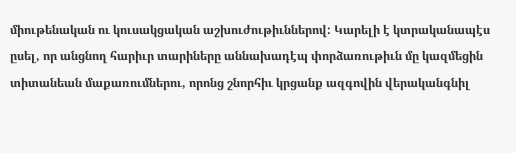միութենական ու կուսակցական աշխուժութիւններով: Կարելի է կտրականապէս ըսել, որ անցնող հարիւր տարիները աննախադէպ փորձառութիւն մը կազմեցին տիտանեան մաքառումներու, որոնց շնորհիւ կրցանք ազգովին վերականգնիլ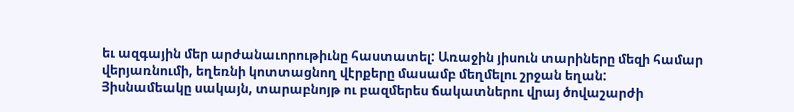եւ ազգային մեր արժանաւորութիւնը հաստատել: Առաջին յիսուն տարիները մեզի համար վերյառնումի, եղեռնի կոտտացնող վէրքերը մասամբ մեղմելու շրջան եղան:
Յիսնամեակը սակայն, տարաբնոյթ ու բազմերես ճակատներու վրայ ծովաշարժի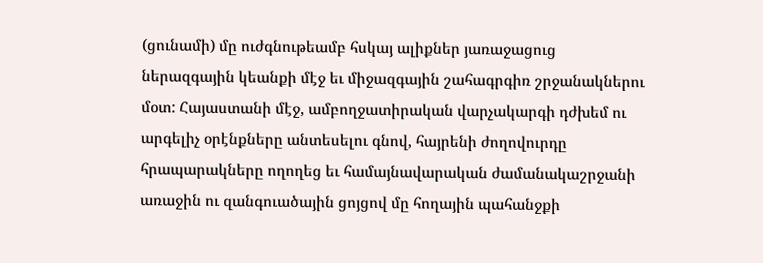(ցունամի) մը ուժգնութեամբ հսկայ ալիքներ յառաջացուց ներազգային կեանքի մէջ եւ միջազգային շահագրգիռ շրջանակներու մօտ: Հայաստանի մէջ, ամբողջատիրական վարչակարգի դժխեմ ու արգելիչ օրէնքները անտեսելու գնով, հայրենի ժողովուրդը հրապարակները ողողեց եւ համայնավարական ժամանակաշրջանի առաջին ու զանգուածային ցոյցով մը հողային պահանջքի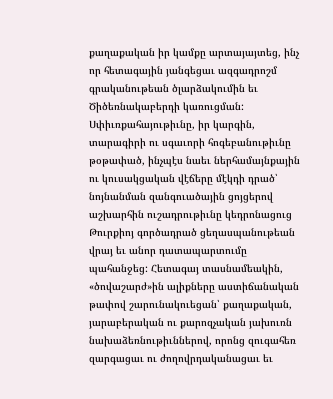քաղաքական իր կամքը արտայայտեց, ինչ որ հետագային յանգեցաւ ազգադրոշմ գրականութեան ծլարձակումին եւ Ծիծեռնակաբերդի կառուցման: Սփիւռքահայութիւնը, իր կարգին, տարագիրի ու սգաւորի հոգեբանութիւնը թօթափած, ինչպէս նաեւ ներհամայնքային ու կուսակցական վէճերը մէկդի դրած՝ նոյնանման զանգուածային ցոյցերով աշխարհին ուշադրութիւնը կեդրոնացուց Թուրքիոյ գործադրած ցեղասպանութեան վրայ եւ անոր դատապարտումը պահանջեց: Հետագայ տասնամեակին, «ծովաշարժ»ին ալիքները աստիճանական թափով շարունակուեցան՝ քաղաքական, յարաբերական ու քարոզչական յախուռն նախաձեռնութիւններով, որոնց զուգահեռ զարգացաւ ու ժողովրդականացաւ եւ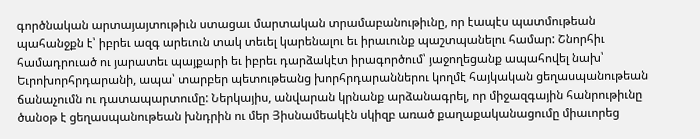գործնական արտայայտութիւն ստացաւ մարտական տրամաբանութիւնը, որ էապէս պատմութեան պահանջքն է՝ իբրեւ ազգ արեւուն տակ տեւել կարենալու եւ իրաւունք պաշտպանելու համար: Շնորհիւ համադրուած ու յարատեւ պայքարի եւ իբրեւ դարձակէտ իրագործում՝ յաջողեցանք ապահովել նախ՝ Եւրոխորհրդարանի, ապա՝ տարբեր պետութեանց խորհրդարաններու կողմէ հայկական ցեղասպանութեան ճանաչումն ու դատապարտումը: Ներկայիս, անվարան կրնանք արձանագրել, որ միջազգային հանրութիւնը ծանօթ է ցեղասպանութեան խնդրին ու մեր Յիսնամեակէն սկիզբ առած քաղաքականացումը միաւորեց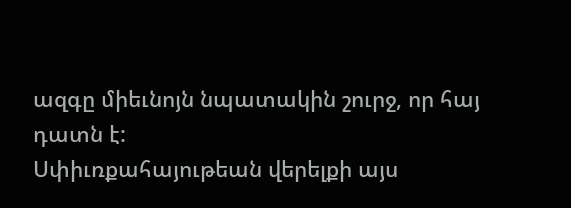ազգը միեւնոյն նպատակին շուրջ, որ հայ դատն է:
Սփիւռքահայութեան վերելքի այս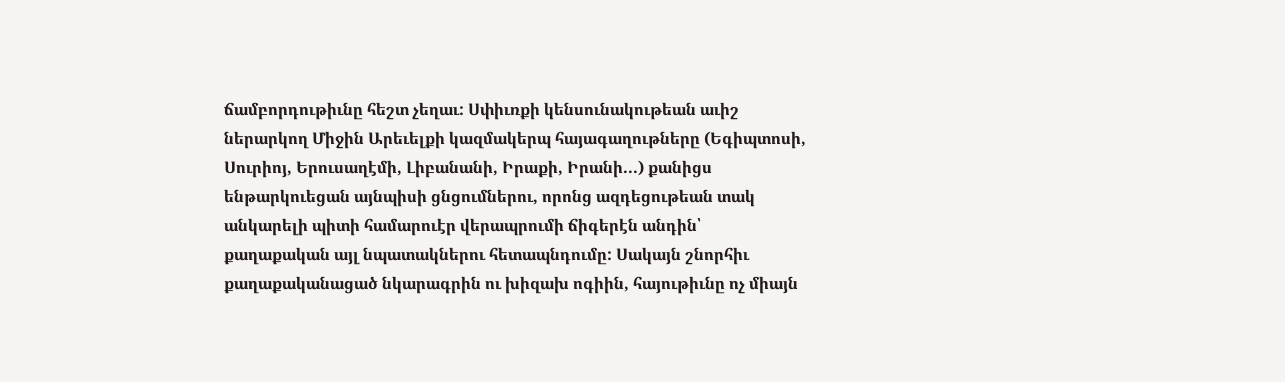ճամբորդութիւնը հեշտ չեղաւ: Սփիւռքի կենսունակութեան աւիշ ներարկող Միջին Արեւելքի կազմակերպ հայագաղութները (Եգիպտոսի, Սուրիոյ, Երուսաղէմի, Լիբանանի, Իրաքի, Իրանի...) քանիցս ենթարկուեցան այնպիսի ցնցումներու, որոնց ազդեցութեան տակ անկարելի պիտի համարուէր վերապրումի ճիգերէն անդին՝ քաղաքական այլ նպատակներու հետապնդումը: Սակայն շնորհիւ քաղաքականացած նկարագրին ու խիզախ ոգիին, հայութիւնը ոչ միայն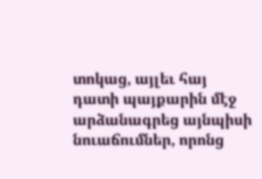տոկաց, այլեւ հայ դատի պայքարին մէջ արձանագրեց այնպիսի նուաճումներ, որոնց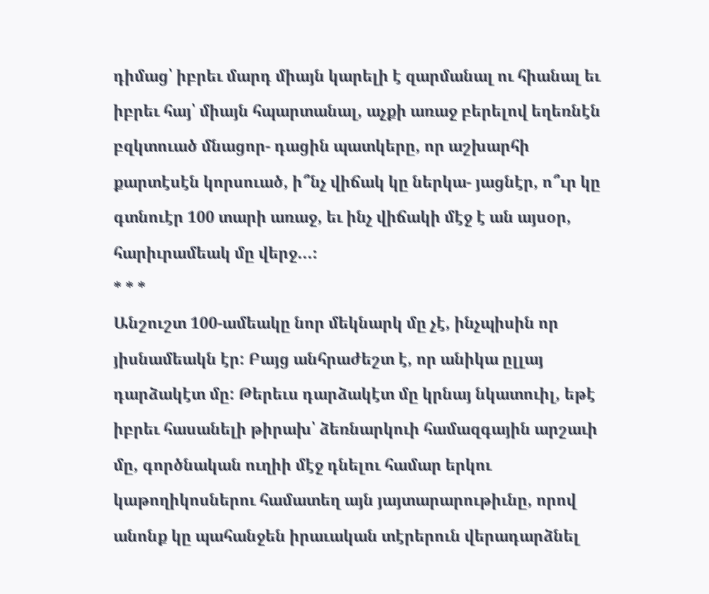դիմաց՝ իբրեւ մարդ միայն կարելի է զարմանալ ու հիանալ եւ իբրեւ հայ՝ միայն հպարտանալ, աչքի առաջ բերելով եղեռնէն բզկտուած մնացոր- դացին պատկերը, որ աշխարհի քարտէսէն կորսուած, ի՞նչ վիճակ կը ներկա- յացնէր, ո՞ւր կը գտնուէր 100 տարի առաջ, եւ ինչ վիճակի մէջ է ան այսօր, հարիւրամեակ մը վերջ...։
* * *
Անշուշտ 100-ամեակը նոր մեկնարկ մը չէ, ինչպիսին որ յիսնամեակն էր: Բայց անհրաժեշտ է, որ անիկա ըլլայ դարձակէտ մը: Թերեւս դարձակէտ մը կրնայ նկատուիլ, եթէ իբրեւ հասանելի թիրախ՝ ձեռնարկուի համազգային արշաւի մը, գործնական ուղիի մէջ դնելու համար երկու կաթողիկոսներու համատեղ այն յայտարարութիւնը, որով անոնք կը պահանջեն իրաւական տէրերուն վերադարձնել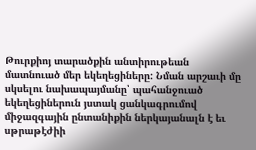Թուրքիոյ տարածքին անտիրութեան մատնուած մեր եկեղեցիները: Նման արշաւի մը սկսելու նախապայմանը՝ պահանջուած եկեղեցիներուն յստակ ցանկագրումով միջազգային ընտանիքին ներկայանալն է եւ սթրաթէժիի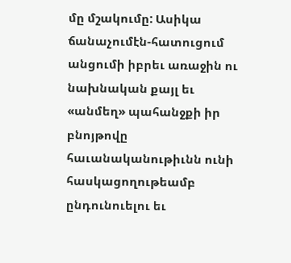մը մշակումը: Ասիկա ճանաչումէն-հատուցում անցումի իբրեւ առաջին ու նախնական քայլ եւ «անմեղ» պահանջքի իր բնոյթովը հաւանականութիւնն ունի հասկացողութեամբ ընդունուելու եւ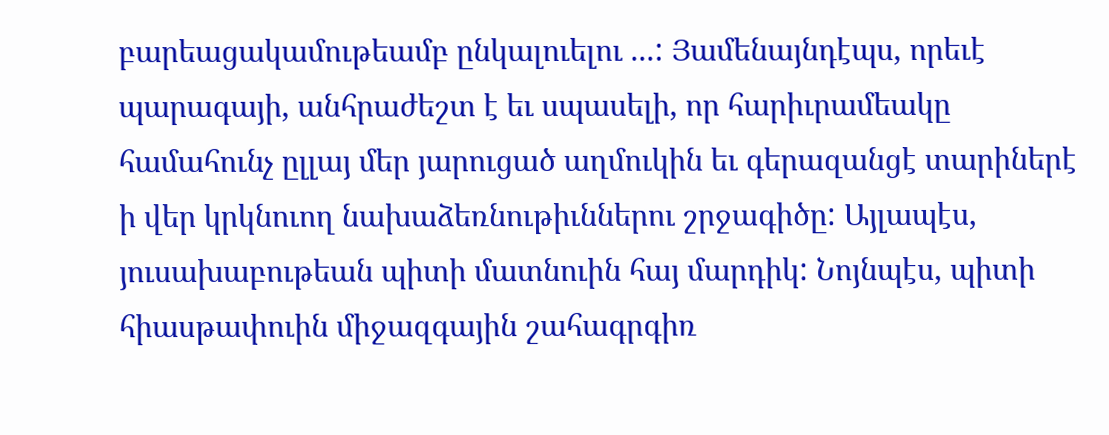բարեացակամութեամբ ընկալուելու ...: Յամենայնդէպս, որեւէ պարագայի, անհրաժեշտ է եւ սպասելի, որ հարիւրամեակը համահունչ ըլլայ մեր յարուցած աղմուկին եւ գերազանցէ տարիներէ ի վեր կրկնուող նախաձեռնութիւններու շրջագիծը: Այլապէս, յուսախաբութեան պիտի մատնուին հայ մարդիկ: Նոյնպէս, պիտի հիասթափուին միջազգային շահագրգիռ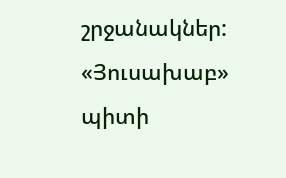շրջանակներ: «Յուսախաբ» պիտի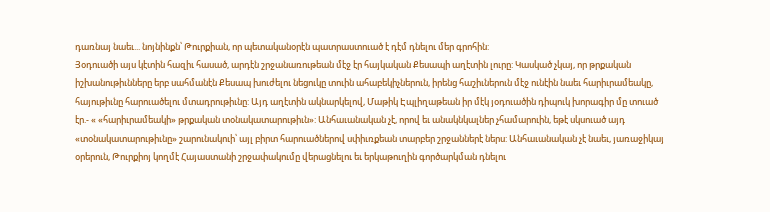դառնայ նաեւ... նոյնինքն՝ Թուրքիան, որ պետականօրէն պատրաստուած է դէմ դնելու մեր գրոհին:
Յօդուածի այս կէտին հազիւ հասած, արդէն շրջանառութեան մէջ էր հայկական Քեսապի աղէտին լուրը: Կասկած չկայ, որ թրքական իշխանութիւնները երբ սահմանէն Քեսապ խուժելու նեցուկը տուին ահաբեկիչներուն, իրենց հաշիւներուն մէջ ունէին նաեւ հարիւրամեակը, հայութիւնը հարուածելու մտադրութիւնը: Այդ աղէտին ակնարկելով, Մաթիկ Էպլիղաթեան իր մէկ յօդուածին դիպուկ խորագիր մը տուած էր.- « «հարիւրամեակի» թրքական տօնակատարութիւն»: Անհաւանական չէ, որով եւ անակնկալներ չհամարուին, եթէ սկսուած այդ «տօնակատարութիւնը» շարունակուի՝ այլ բիրտ հարուածներով սփիւռքեան տարբեր շրջաններէ ներս: Անհաւանական չէ նաեւ, յառաջիկայ օրերուն, Թուրքիոյ կողմէ Հայաստանի շրջափակումը վերացնելու եւ երկաթուղին գործարկման դնելու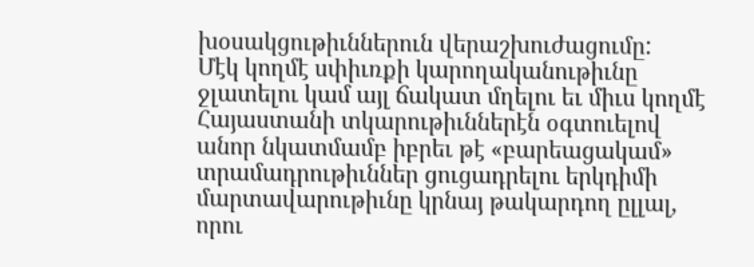խօսակցութիւններուն վերաշխուժացումը:
Մէկ կողմէ սփիւռքի կարողականութիւնը ջլատելու կամ այլ ճակատ մղելու եւ միւս կողմէ Հայաստանի տկարութիւններէն օգտուելով անոր նկատմամբ իբրեւ թէ «բարեացակամ» տրամադրութիւններ ցուցադրելու երկդիմի մարտավարութիւնը կրնայ թակարդող ըլլալ, որու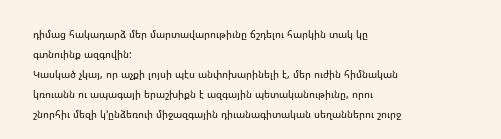դիմաց հակադարձ մեր մարտավարութիւնը ճշդելու հարկին տակ կը գտնուինք ազգովին:
Կասկած չկայ, որ աչքի լոյսի պէս անփոխարինելի է, մեր ուժին հիմնական կռուանն ու ապագայի երաշխիքն է ազգային պետականութիւնը, որու շնորհիւ մեզի կ’ընձեռուի միջազգային դիւանագիտական սեղաններու շուրջ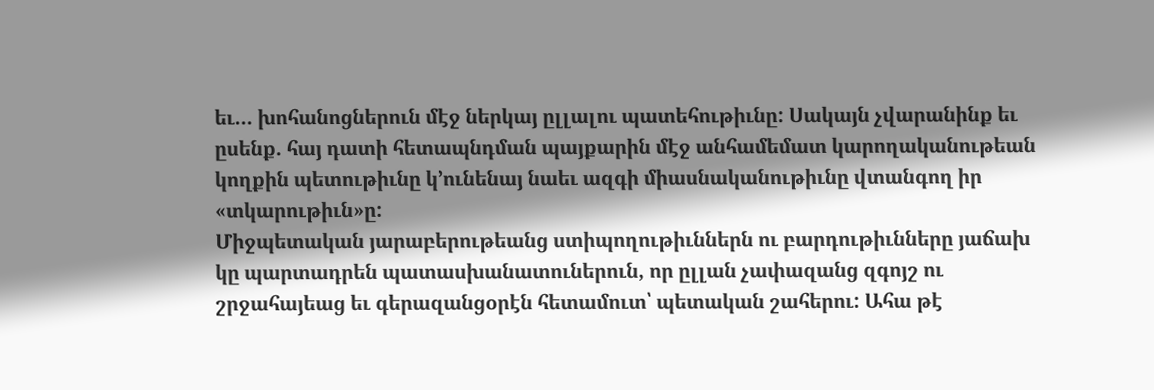եւ... խոհանոցներուն մէջ ներկայ ըլլալու պատեհութիւնը: Սակայն չվարանինք եւ ըսենք. հայ դատի հետապնդման պայքարին մէջ անհամեմատ կարողականութեան կողքին պետութիւնը կ’ունենայ նաեւ ազգի միասնականութիւնը վտանգող իր «տկարութիւն»ը:
Միջպետական յարաբերութեանց ստիպողութիւններն ու բարդութիւնները յաճախ կը պարտադրեն պատասխանատուներուն, որ ըլլան չափազանց զգոյշ ու շրջահայեաց եւ գերազանցօրէն հետամուտ՝ պետական շահերու: Ահա թէ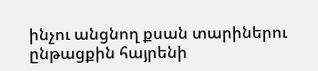ինչու անցնող քսան տարիներու ընթացքին հայրենի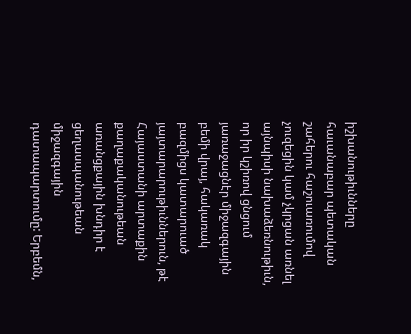իշխանութիւնները հաւանաբար պետական շահերու հաշուառումով չուզեցին կամ չկրցան առնել այնպիսի նախաձեռնութիւն, որ իր կշիռով ցնցում յառաջացնէր միջազգային բեմի վրայ, հակառակ բազմիցս կատարուած յայտարարութիւններուն, թէ Հայաստանի արտաքին քաղաքականութեան առանցքային խնդիր է ցեղասպանութեան միջազգային դատապարտումը: Երբեմն,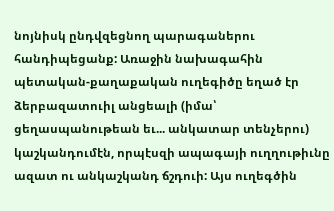նոյնիսկ ընդվզեցնող պարագաներու հանդիպեցանք: Առաջին նախագահին պետական-քաղաքական ուղեգիծը եղած էր ձերբազատուիլ անցեալի (իմա՝ ցեղասպանութեան եւ... անկատար տենչերու) կաշկանդումէն, որպէսզի ապագայի ուղղութիւնը ազատ ու անկաշկանդ ճշդուի: Այս ուղեգծին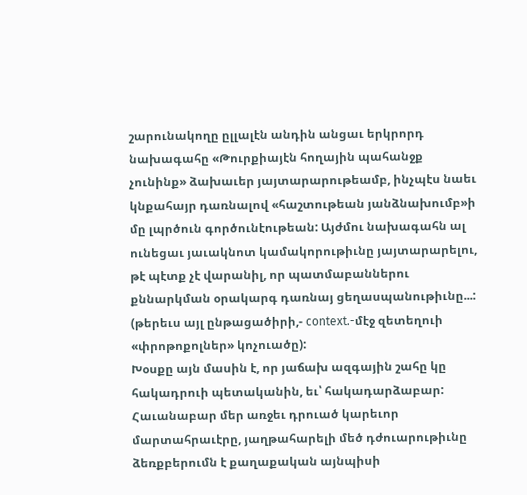շարունակողը ըլլալէն անդին անցաւ երկրորդ նախագահը «Թուրքիայէն հողային պահանջք չունինք» ձախաւեր յայտարարութեամբ, ինչպէս նաեւ կնքահայր դառնալով «հաշտութեան յանձնախումբ»ի մը լպրծուն գործունէութեան: Այժմու նախագահն ալ ունեցաւ յաւակնոտ կամակորութիւնը յայտարարելու, թէ պէտք չէ վարանիլ, որ պատմաբաններու քննարկման օրակարգ դառնայ ցեղասպանութիւնը...: (թերեւս այլ ընթացածիրի,- context.-մէջ զետեղուի «փրոթոքոլներ» կոչուածը):
Խօսքը այն մասին է, որ յաճախ ազգային շահը կը հակադրուի պետականին, եւ՝ հակադարձաբար: Հաւանաբար մեր առջեւ դրուած կարեւոր մարտահրաւէրը, յաղթահարելի մեծ դժուարութիւնը ձեռքբերումն է քաղաքական այնպիսի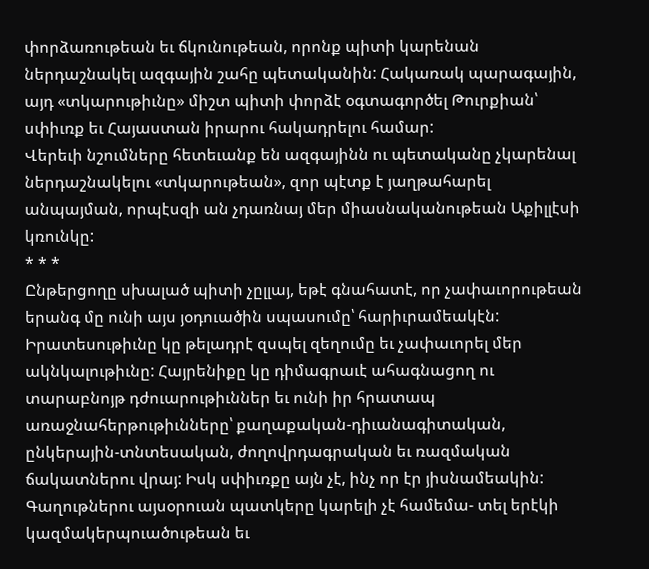փորձառութեան եւ ճկունութեան, որոնք պիտի կարենան ներդաշնակել ազգային շահը պետականին: Հակառակ պարագային, այդ «տկարութիւնը» միշտ պիտի փորձէ օգտագործել Թուրքիան՝ սփիւռք եւ Հայաստան իրարու հակադրելու համար:
Վերեւի նշումները հետեւանք են ազգայինն ու պետականը չկարենալ ներդաշնակելու «տկարութեան», զոր պէտք է յաղթահարել անպայման, որպէսզի ան չդառնայ մեր միասնականութեան Աքիլլէսի կռունկը:
* * *
Ընթերցողը սխալած պիտի չըլլայ, եթէ գնահատէ, որ չափաւորութեան երանգ մը ունի այս յօդուածին սպասումը՝ հարիւրամեակէն:
Իրատեսութիւնը կը թելադրէ զսպել զեղումը եւ չափաւորել մեր ակնկալութիւնը: Հայրենիքը կը դիմագրաւէ ահագնացող ու տարաբնոյթ դժուարութիւններ եւ ունի իր հրատապ առաջնահերթութիւնները՝ քաղաքական-դիւանագիտական, ընկերային-տնտեսական, ժողովրդագրական եւ ռազմական ճակատներու վրայ: Իսկ սփիւռքը այն չէ, ինչ որ էր յիսնամեակին: Գաղութներու այսօրուան պատկերը կարելի չէ համեմա- տել երէկի կազմակերպուածութեան եւ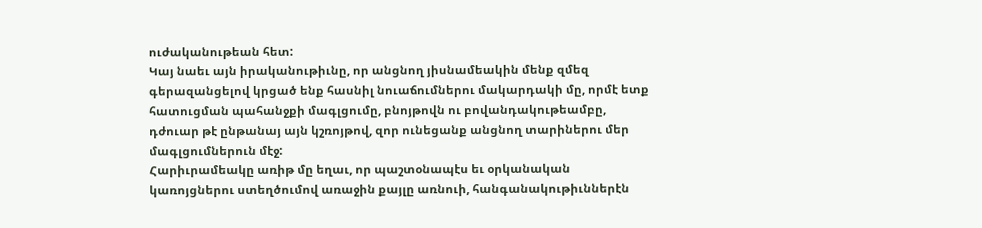ուժականութեան հետ:
Կայ նաեւ այն իրականութիւնը, որ անցնող յիսնամեակին մենք զմեզ գերազանցելով կրցած ենք հասնիլ նուաճումներու մակարդակի մը, որմէ ետք հատուցման պահանջքի մագլցումը, բնոյթովն ու բովանդակութեամբը, դժուար թէ ընթանայ այն կշռոյթով, զոր ունեցանք անցնող տարիներու մեր մագլցումներուն մէջ:
Հարիւրամեակը առիթ մը եղաւ, որ պաշտօնապէս եւ օրկանական կառոյցներու ստեղծումով առաջին քայլը առնուի, հանգանակութիւններէն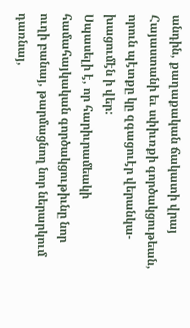անդին, քաղաքական ճակատի վրայ Հայաստանի եւ սփիւռքի գործակցութեան, որուն պէտքը կը զգացուէր վերանկա- խացումէն ի վեր:
Սպասելի է, որ հարիւրամեակի համահայկական գործակցութիւնը նոր ուղի բանայ, թարմացնող նոր ներարկում դառնայ,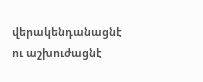վերակենդանացնէ ու աշխուժացնէ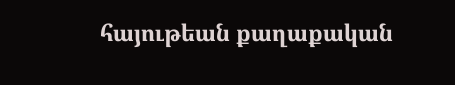հայութեան քաղաքական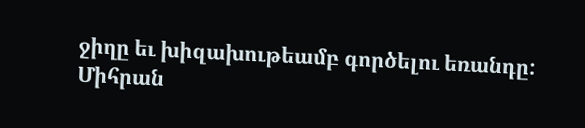ջիղը եւ խիզախութեամբ գործելու եռանդը:
Միհրան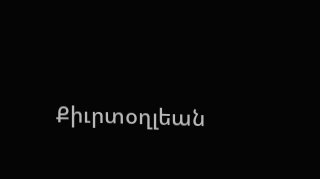Քիւրտօղլեան